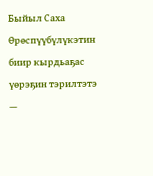Быйыл Саха Өрөспүүбүлүкэтин биир кырдьаҕас үөрэҕин тэрилтэтэ —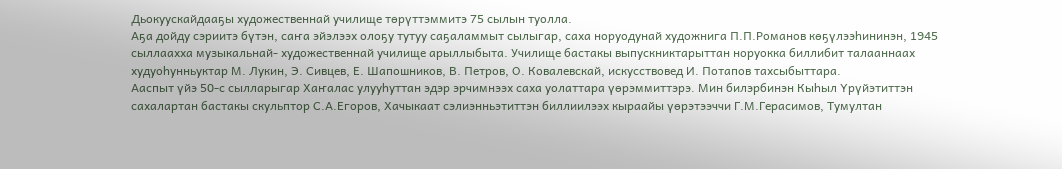Дьокуускайдааҕы художественнай училище төрүттэммитэ 75 сылын туолла.
Аҕа дойду сэриитэ бүтэн, саҥа эйэлээх олоҕу тутуу саҕаламмыт сылыгар, саха норуодунай художнига П.П.Романов көҕүлээһининэн, 1945 сыллаахха музыкальнай- художественнай училище арыллыбыта. Училище бастакы выпускниктарыттан норуокка биллибит талааннаах худуоһунньуктар М. Лукин, Э. Сивцев, Е. Шапошников, В. Петров, О. Ковалевскай, искусствовед И. Потапов тахсыбыттара.
Ааспыт үйэ 50-с сылларыгар Хаҥалас улууһуттан эдэр эрчимнээх саха уолаттара үөрэммиттэрэ. Мин билэрбинэн Кыһыл Үрүйэтиттэн сахалартан бастакы скульптор С.А.Егоров, Хачыкаат сэлиэнньэтиттэн биллиилээх кыраайы үөрэтээччи Г.М.Герасимов, Тумултан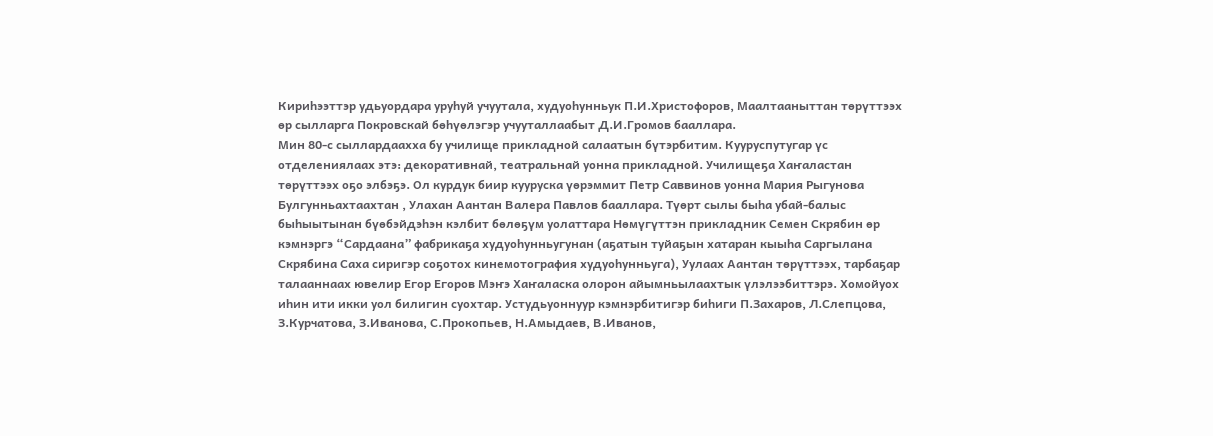Кириһээттэр удьуордара уруһуй учуутала, худуоһунньук П.И.Христофоров, Маалтааныттан төрүттээх өр сылларга Покровскай бөһүөлэгэр учууталлаабыт Д.И.Громов бааллара.
Мин 80-с сыллардаахха бу училище прикладной салаатын бүтэрбитим. Кууруспутугар үс отделениялаах этэ: декоративнай, театральнай уонна прикладной. Училищеҕа Хаҥаластан төрүттээх оҕо элбэҕэ. Ол курдук биир кууруска үөрэммит Петр Саввинов уонна Мария Рыгунова Булгунньахтаахтан , Улахан Аантан Валера Павлов бааллара. Түөрт сылы быһа убай-балыс быһыытынан бүөбэйдэһэн кэлбит бөлөҕүм уолаттара Нөмүгүттэн прикладник Семен Скрябин өр кэмнэргэ “Сардаана” фабрикаҕа худуоһунньугунан (аҕатын туйаҕын хатаран кыыһа Саргылана Скрябина Саха сиригэр соҕотох кинемотография худуоһунньуга), Уулаах Аантан төрүттээх, тарбаҕар талааннаах ювелир Егор Егоров Мэҥэ Хаҥаласка олорон айымньылаахтык үлэлээбиттэрэ. Хомойуох иһин ити икки уол билигин суохтар. Устудьуоннуур кэмнэрбитигэр биһиги П.Захаров, Л.Слепцова, З.Курчатова, З.Иванова, С.Прокопьев, Н.Амыдаев, В.Иванов,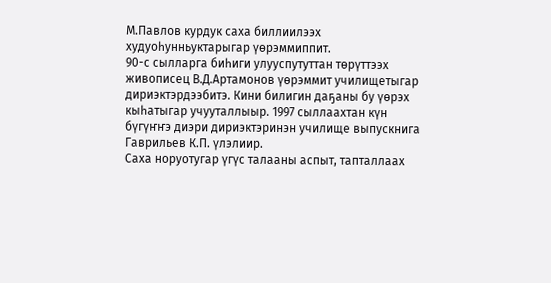М.Павлов курдук саха биллиилээх худуоһунньуктарыгар үөрэммиппит.
90-с сылларга биһиги улууспутуттан төрүттээх живописец В.Д.Артамонов үөрэммит училищетыгар дириэктэрдээбитэ. Кини билигин даҕаны бу үөрэх кыһатыгар учууталлыыр. 1997 сыллаахтан күн бүгүҥҥэ диэри дириэктэринэн училище выпускнига Гаврильев К.П. үлэлиир.
Саха норуотугар үгүс талааны аспыт, тапталлаах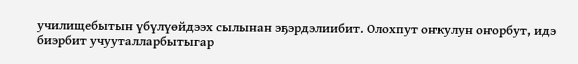училищебытын үбүлүөйдээх сылынан эҕэрдэлиибит. Олохпут оҥкулун оҥорбут, идэ биэрбит учууталларбытыгар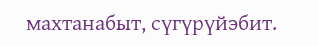махтанабыт, сүгүрүйэбит.